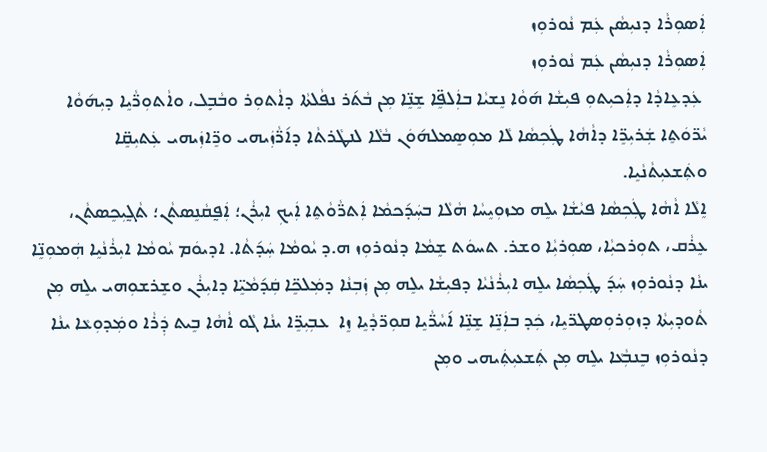ܐܲܣܘܼܪܵܐ ܕܢܝܼܣܵܢ ܥܲܡ ܢܵܘܪܘܼܙ
ܐܲܣܘܼܪܵܐ ܕܢܝܼܣܵܢ ܥܲܡ ܢܵܘܪܘܼܙ
 ܥܲܕܥܸܐܕܵܐ ܕܐܲܟܝܼܬܘܼ ܦܝܼܫܵܐ ܗ݇ܘܵܐ ܢܸܫܝܵܐ ܒܐܲܠܦܸ̈ܐ ܫܸܢܸ̈ܐ ܡܼܢ ܒܵܬ݇ܪ ܢܦܵܠܬܵܐ ܕܐܵܬܘܼܪ ܘܒܵܒܼܸܠ، ܘܐܵܬܘܼܖ̈ܵܝܸܐ ܕܝܼܗ݇ܘܵܐ ܝܵܖ̈ܘܿܬܸܐ ܫܲܪܝܼܖܸ̈ܐ ܕܐܵܗܵܐ ܛܲܟܼܣܵܐ ܠܵܐ ܡܘܼܣܸܡܠܗ݇ܘܿܢ ܒܵܠܵܐ ܠܢܛܵܪܬܵܐ ܕܐ݇ܖ̈ܵܙܲܝܗܝ ܘܖܸ̈ܐܙܲܝܗܝ ܥܲܬܝܼܩܸ̈ܐ ܘܬܲܫܥܝܼܬܵܢܵܝܸܐ.
ܐܸܠܵܐ ܐܵܗܵܐ ܛܲܟܼܣܵܐ ܦܝܵܫܵܐ ܝܠܸܗ ܡܙܘܼܝܸܚܵܐ ܗܵܠܵܐ ܒܚܲܕ݇ܟܡܵܐ ܐܲܬܖ̈ܵܘܵܬܸܐ ܐܲܝܟܼ ܐܝܼܪܵܢ؛ ܐܲܦ̰ܩܵܢܸܣܬܵܢ؛ ܬܵܓ̰ܝܼܟܸܣܬܵܢ، ܥܸܪܵܩ، ܬܘܼܪܟܝܼܵܐ، ܣܘܼܪܝܼܵܐ ܘܫܪ. ܬܚܘܿܬ ܫܸܡܵܐ ܕܢܵܘܪܘܼܙ ܗ.ܕ ܝܵܘܡܵܐ ܚܲܕ݇ܬܵܐ. ܐܕܝܘܿܡ ܝܵܘܡܵܐ ܐܝܼܪܵܢܵܝܸܐ ܗܲܡܘܼܢܸ̈ܐ ܝܢܵܐ ܕܢܵܘܪܘܼܙ ܚܲܕ݇ ܛܲܟܼܣܵܐ ܝܠܸܗ ܐܝܼܪܵܢܵܝܵܐ ܕܦܝܼܫܵܐ ܝܠܸܗ ܡܼܢ ܙܲܒܼܢܵܐ ܕܡܲܠܟܸ̈ܐ ܩܲܕ݇ܡܵܝܸ̈ܐ ܕܐܝܼܪܵܢ ܘܫܸܪܫܘܼܗܝ ܝܠܸܗ ܡܼܢ ܬܵܘܕܝܼܬܵܐ ܕܙܘܼܪܘܼܣܛܖ̈ܝܸܐ، ܟܲܕ ܒܐܲܢܸ̈ܐ ܫܸܢܸ̈ܐ ܐ݇ܚܵܖ̈ܵܝܸܐ ܩܘܼܖ̈ܕܵܝܸܐ ܙܸܐ  ܥܒܼܝܼܖܸ̈ܐ ܝܢܵܐ ܓܵܘ ܐܵܗܵܐ ܒܸܝܬ ܕܲܪܵܐ ܘܡܲܕܘܼܥܵܐ ܝܢܵܐ ܕܢܵܘܪܘܼܙ ܒܸܢܒܼܵܥܵܐ ܝܠܸܗ ܡܼܢ ܬܲܫܥܝܼܬܲܝܗܝ ܘܡܼܢ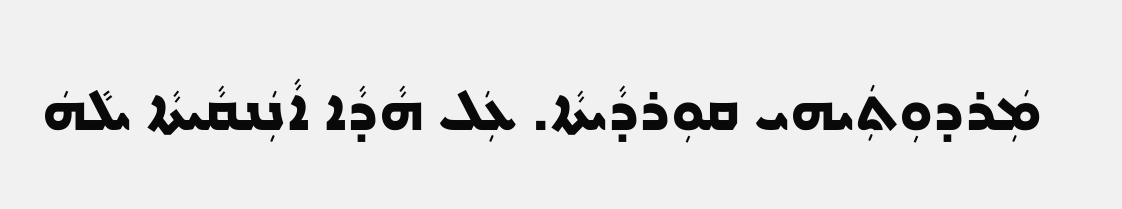ܡܲܪܕܘܼܬܲܝܗܝ ܩܘܼܪܕܵܝܬܵܐ. ܥܲܠ ܗܵܕܵܐ ܐܵܢܲܢܩܵܝܬܵܐ ܝܠܵܗܿ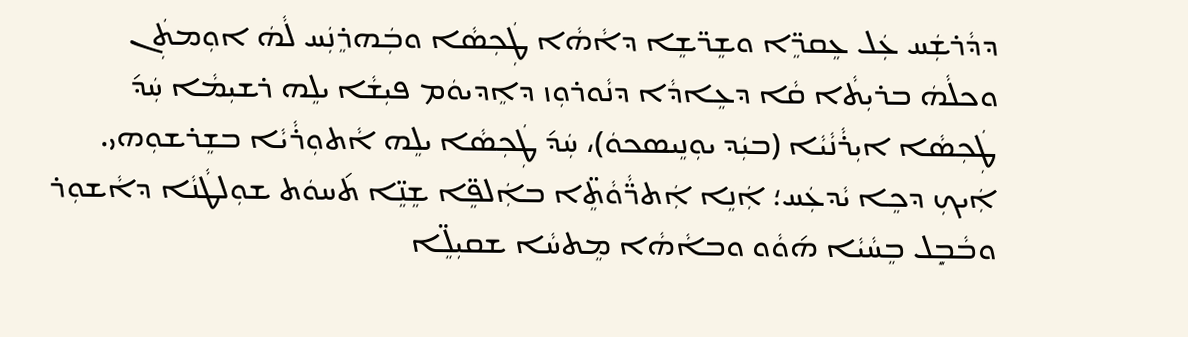ܕܕܵܪܫܲܚ ܥܲܠ ܥܸܩܖܸ̈ܐ ܘܫܸܖ̈ܫܸܐ ܕܐܵܗܵܐ ܛܲܟܼܣܵܐ ܘܒܲܗܪܸܢܲܚ ܠܵܗܿ ܐܘܼܡܬܲܢ ܘܟܠܵܗܿ ܒܪܝܼܬܵܐ ܩܵܐ ܕܥܸܐܕܵܐ ܕܢܵܘܪܘܼܙ ܕܐܸܕܝܘܿܡ ܦܝܼܫܵܐ ܝܠܸܗ ܪܫܝܼܡܵܐ ܚܲܕ݇ ܛܲܟܼܣܵܐ ܐܝܼܪܵܢܵܝܵܐ (ܒܝܲܕ ܝܘܼܢܸܝܣܟܘܿ)، ܚܲܕ݇ ܛܲܟܼܣܵܐ ܝܠܸܗ ܐܵܬܘܼܪܵܝܵܐ ܒܫܸܪܫܘܼܗܝ.
ܐܲܝܟܼ ܕܟܸܐ ܝܵܕܥܲܚ؛ ܐܲܢܸܐ ܐܲܬܖ̈ܵܘܵܬܸ̈ܐ ܒܐܲܠܦܸ̈ܐ ܫܸܢܸ̈ܐ ܬ݇ܚܘܿܬ ܫܘܼܠܛܵܢܵܐ ܕܐܵܫܘܼܪ ܘܒܵܒܼܸܠ ܒܸܚܵܝܵܐ ܗ݇ܘܵܘ ܘܒܐܵܗܵܐ ܡܸܬܚܵܐ ܫܩܝܼܠܸ̈ܐ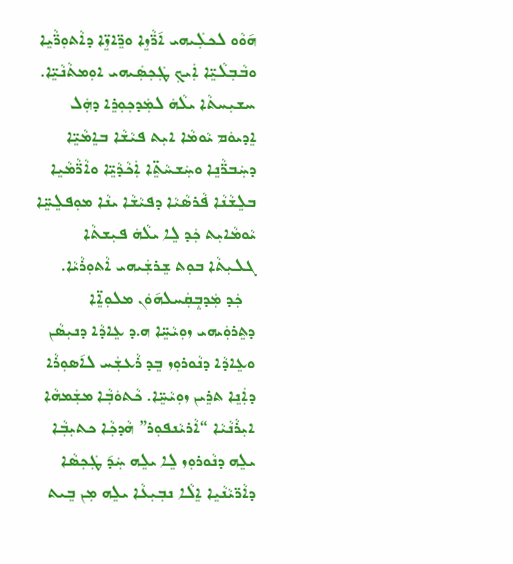ܗ݇ܘܵܘ ܠܟܠܲܝܗܝ ܐ݇ܖ̈ܵܙܸܐ ܘܖܸ̈ܐܙܸ̈ܐ ܕܐܵܬܘܼܖ̈ܵܝܸܐ ܘܒܵܒܼܠܵܝܸ̈ܐ ܐܲܝܟܼ ܛܲܟܼܣܲܝܗܝ ܐܘܼܡܬܵܢܵܝܸ̈ܐ. ܚܫܝܼܚܬܵܐ ܝܠܵܗܿ ܠܡܲܕܟܼܘܼܪܸܐ ܕܗܲܠ ܐܸܕܝܘܿܡ ܝܵܘܡܵܐ ܐܝܼܬ ܦܝܵܫܵܐ ܒܐܸܡܵܝܸ̈ܐ ܕܚܲܒܖ̈ܵܢܸܐ ܘܚܲܫܚܵܬܸ̈ܐ ܐܲܟܵܕܵܝܸ̈ܐ ܘܐܵܖ̈ܵܡܵܝܸܐ ܒܠܸܫܵܢܵܐ ܦܵܪܣܵܝܵܐ ܕܦܝܵܫܵܐ ܝܢܵܐ ܡܘܼܦܠܸܚܸ̈ܐ ܝܵܘܡܵܐܝܼܬ ܟܲܕ ܠܸܐ ܝܠܵܗܿ ܦܝܼܫܬܵܐ ܓܠܝܼܬܵܐ ܒܘܼܬ ܫܸܪܫܲܝܗܝ ܐܵܬܘܼܪܵܝܵܐ.
   ܟܲܕ ܡܲܕܒܼܸܩܲܚܠܗ݇ܘܿܢ ܡܠܘܼܐܸ̈ܐ ܕܬܸܪܘܲܝܗܝ ܙܘܼܝܵܚܸ̈ܐ ܗ.ܕ ܥܸܐܕܵܐ ܕܢܝܼܣܵܢ ܘܥܸܐܕܵܐ ܕܢܵܘܪܘܼܙ ܒܸܕ ܪܵܥܫܲܚ ܠܐ݇ܣܘܼܪܵܐ ܕܐܲܢܸܐ ܬܪܸܝܢ ܙܘܼܝܵܚܸ̈ܐ. ܟܵܬܘܿܒܼܵܐ ܡܫܲܡܗܵܐ ܐܝܼܪܵܢܵܝܵܐ “ܐܵܪܝܵܢܦܘܼܪ” ܗܵܕܟܼܵܐ ܟܬܝܼܒܼܵܐ ܝܠܸܗ ܕܢܵܘܪܘܼܙ ܠܸܐ ܝܠܸܗ ܚܲܕ݇ ܛܲܟܼܣܵܐ ܕܐܵܖ̈ܝܵܢܵܝܸܐ ܐܸܠܵܐ ܢܒܼܝܼܥܵܐ ܝܠܸܗ ܡܼܢ ܒܸܝܬ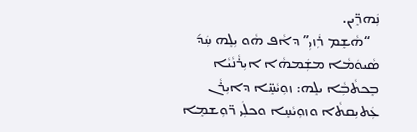ܢܲܗܖܸ̈ܝܢ.
   “ܗܵܫܸܡ ܪܲܙܝܼ” ܕܐܵܦ ܗܵܘ ܝܼܠܸܗ ܚܲܕ݇ ܣܵܝܘܿܡܵܐ ܡܫܲܡܗܵܐ ܐܝܼܪܵܢܵܝܵܐ ܒܸܟܬܵܒܼܵܐ ܝܠܸܗ: ܙܘܼܝܵܚܸ̈ܐ ܕܐܝܼܪܵܢ ܥܲܬܝܼܩܬܵܐ ܘܙܘܼܝܵܚܸܐ ܘܟܠܲܝ ܖ̈ܘܼܫܡܸܐ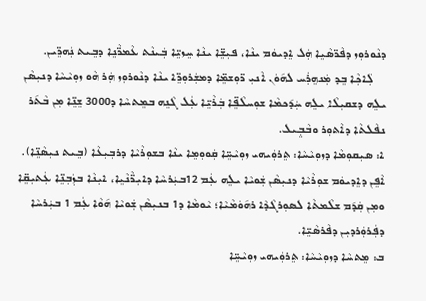ܕܢܵܘܪܘܼܙ ܕܦܵܖ̈ܣܵܝܸܐ ܗܲܠ ܐܸܕܝܘܿܡ ܝܢܵܐ، ܦܝܼܫܸ̈ܐ ܝܢܵܐ ܚܸܙܝܸ̈ܐ ܒܲܝܢܵܬ ܥܵܡܖ̈ܵܢܸܐ ܕܒܸܝܬ ܢܲܗܖܸ̈ܝܢ.
    ܠܲܐܟܼܵܐ ܒܸܕ ܡܲܢܗܸܪܲܚ ܠܗ݇ܘܿܢ ܐܵܢܝܼ ܖ̈ܘܼܫܡܸ̈ܐ ܕܡܫܲܪܘܼܖܸ̈ܐ ܝܢܵܐ ܕܢܵܘܪܘܼܙ ܗܲܪ ܗܵܘ ܙܘܼܝܵܚܵܐ ܕܢܝܼܣܵܢ ܝܠܸܗ ܕܫܩܝܼܠܵܐ ܝܠܸܗ ܚܲܕ݇ܟܡܵܐ ܫܘܼܚܠܵܦܸ̈ܐ ܒܲܪܵܝܸ̈ܐ ܥܲܠ ܓܵܢܸܗ ܒܡܸܬܚܵܐ ܕ3000 ܫܸܢܸ̈ܐ ܡܼܢ ܒܵܬ݇ܪ ܢܦܵܠܬܵܐ ܕܐܵܬܘܼܪ ܘܒܵܒܼܸܝܠ.
ܐ: ܣܝܼܩܘܼܡܵܐ ܕܙܘܼܝܵܚܵܐ: ܬܸܪܘܲܝܗܝ ܙܘܼܝܵܚܸ̈ܐ ܩܲܘܘܼܡܸܐ ܝܢܵܐ ܒܫܘܼܪܵܝܵܐ ܕܪܒܼܝܼܥܵܐ (ܒܸܝܬ ܢܝܼܣܵܢܸ̈ܐ). ܐܵܦܸܢ ܕܐܸܕܝܘܿܡ ܫܘܼܪܵܝܵܐ ܕܢܝܼܣܵܢ ܫܲܘܝܵܐ ܝܠܸܗ ܥܲܡ 12ܒܝܲܪܚܵܐ ܕܐܝܼܖ̈ܵܢܵܝܸܐ، ܐܝܼܢܵܐ ܒܙܲܒܼܢܸ̈ܐ ܥܲܬܝܼܩܸ̈ܐ ܘܡܼܢ ܩܲܕ݇ܡ ܫܠܵܡܬܵܐ ܠܣܘܼܪܓܵܕܵܐ ܪܗ݇ܘܿܡܵܝܵܐ؛ ܝܵܘܡܵܐ ܕ1 ܒܢܝܼܣܵܢ ܫܲܘܝܵܐ ܗ݇ܘܵܐ ܥܲܡ 1 ܒܝܲܪܚܵܐ ܕܦܲܪܘܲܪܕܝܼܢ ܕܦܵܪܣܵܝܸ̈ܐ.
ܒ: ܡܸܬܚܵܐ ܕܙܘܼܝܵܚܵܐ: ܬܸܪܘܲܝܗܝ ܙܘܼܝܵܚܸ̈ܐ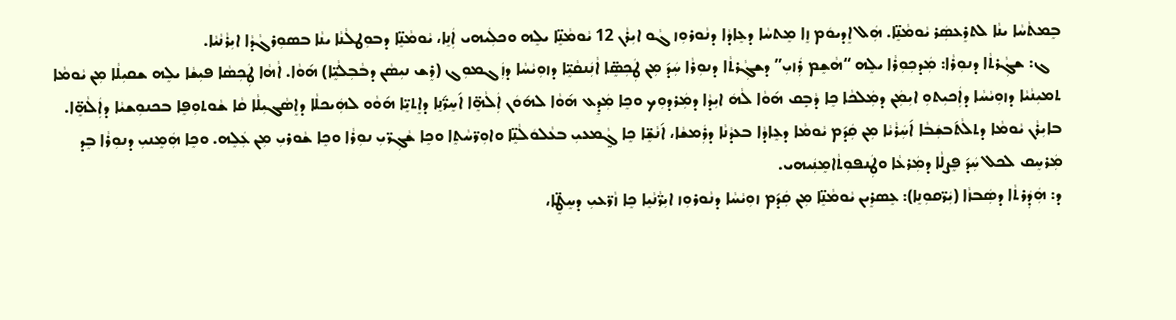ܒܸܡܬܵܚܵܐ ܝܢܵܐ ܠܬܪܸܥܣܲܪ ܝܵܘܡܵܢܸ̈ܐ. ܗܲܠ ܐܸܕܝܘܿܡ ܙܸܐ ܡܸܬܚܵܐ ܕܥܸܐܕܵܐ ܕܢܵܘܪܘܼܙ ܓܵܘ ܐܝܼܪܵܢ 12 ܝܵܘܡܵܢܸ̈ܐ ܝܠܸܗ ܘܟܠܲܝܗܝ ܐܲܢܸܐ، ܝܵܘܡܵܢܸ̈ܐ ܕܒܘܼܛܠܵܢܵܐ ܝܢܵܐ ܒܣܘܼܪܓܵܕܵܐ ܐܝܼܪܵܢܵܝܵܐ.
   ܓ: ܫܓܼܵܪܬܵܐ ܕܢܘܼܪܵܐ: ܡܲܕܟܼܘܼܪܵܐ ܝܠܸܗ “ܗܵܫܸܡ ܪܲܙܝܼ” ܕܫܓܼܵܪܬܵܐ ܕܢܘܼܪܵܐ ܚܲܕ݇ ܡܼܢ ܛܲܟܼܣܸ̈ܐ ܐܵܢܲܢܩܵܝܸ̈ܐ ܕܙܘܼܝܵܚܵܐ ܕܙܲܓܡܘܼܓ (ܪܸܫ ܢܝܼܣܵܢ ܕܒܵܒܼܠܵܝܸ̈ܐ) ܗ݇ܘܵܐ. ܐܵܗܵܐ ܛܲܟܼܣܵܐ ܦܝܼܫܵܐ ܝܠܸܗ ܫܩܝܼܠܵܐ ܡܼܢ ܝܵܘܡܵܐ ܬܡܝܼܢܵܝܵܐ ܕܙܘܼܝܵܚܵܐ ܕܐܲܟܝܼܬܘܼ ܐܝܼܡܲܢ ܕܡܲܠܟܵܐ ܟܸܐ ܕܵܒܼܸܩ ܗ݇ܘܵܐ ܠܵܗܿ ܐܝܼܕܵܐ ܕܡܲܪܕܘܼܟ ܘܟܸܐ ܡܲܕܸܥ ܗ݇ܘܵܐ ܠܗ݇ܘܿܢ ܐܲܠܵܗܸ̈ܐ ܐ݇ܚܸܖ̈݇ܢܸܐ ܕܐܸܬܝܸ̈ܐ ܗ݇ܘܵܘ ܠܗܲܝܟܠܵܐ ܕܐܸܣܵܓܝܼܠܵܐ ܩܵܐ ܫܵܘܬܘܼܦܸܐ ܒܟܢܘܼܫܝܵܐ ܕܐܲܠܵܗܸ̈ܐ. ܒܐܝܼܪܵܢ ܝܵܘܡܵܐ ܕܬܠܵܬ݇ܒܫܲܒܵܐ ܐ݇ܚܲܪܵܝܵܐ ܡܼܢ ܩܲܕ݇ܡ ܝܵܘܡܵܐ ܕܥܸܐܕܵܐ ܒܥܕܵܢܵܐ ܕܪܲܡܫܵܐ، ܐ݇ܢܵܫܸ̈ܐ ܟܸܐ ܓ̰ܵܡܥܝܼ ܒܥܵܠܘܿܠܵܢܸ̈ܐ ܘܐܘܼܖ̈ܚܵܬܸܐ ܘܟܸܐ ܫܵܓܼܖ̈ܝܼ ܢܘܼܪܵܐ ܘܟܸܐ ܫܵܘܪܝܼ ܡܼܢ ܥܲܠܸܗ. ܘܟܸܐ ܗܲܡܸܢܝܼ ܕܢܘܼܪܵܐ ܒܸܕ ܡܲܪܚܸܩ ܠܟܠ ܚܲܕ݇ ܦܸܨܠܵܐ ܕܡܲܪܥܵܐ ܘܛܲܢܦܘܼܬܵܐܡܸܢܲܝܗܝ.
ܕ: ܗܲܕܲܪܬܵܐ ܕܣܲܒܙܵܐ (ܝܲܖ̈ܩܘܼܢܸܐ): ܥܸܣܪܸܝܢ ܝܵܘܡܵܢܸ̈ܐ ܡܼܢ ܩܲܕ݇ܡ ܙܘܼܝܵܚܵܐ ܕܢܵܘܪܘܼܙ ܐܝܼܖ̈ܵܢܵܝܸܐ ܟܸܐ ܙܵܖ̈ܥܝܼ ܕܚܸܛܸ̈ܐ،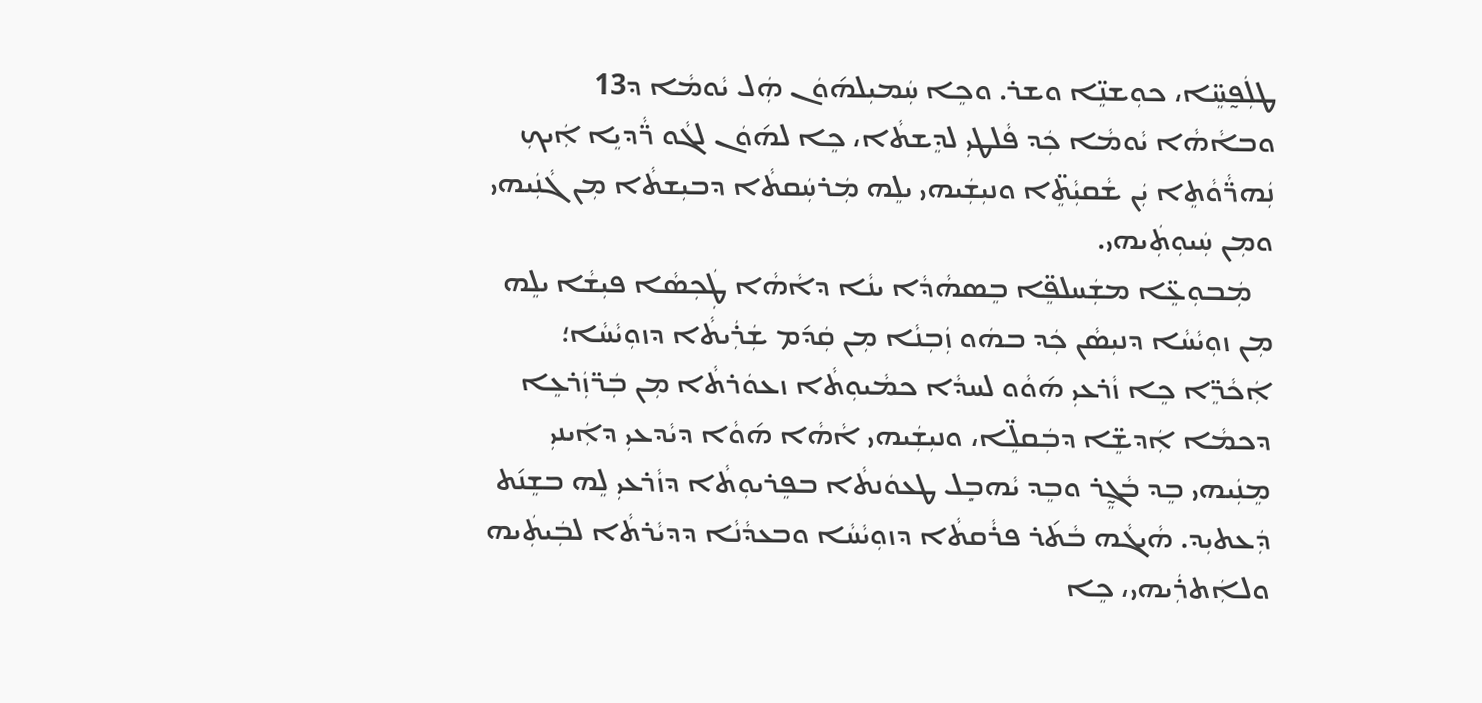ܛܠܲܦ̰ܚܸ̈ܐ، ܟܘܼܫܢܸ̈ܐ ܘܫܪ. ܘܟܸܐ ܚܲܡܝܼܠܗ݇ܘܿܢ ܗܲܠ ܝܵܘܡܵܐ ܕ13 ܘܒܐܵܗܵܐ ܝܵܘܡܵܐ ܟܲܕ ܦܵܠܛܝܼ ܠܕܸܫܬܵܐ، ܟܸܐ ܠܗ݇ܘܿܢ ܠܓܵܘ ܖ̈ܵܕܝܸܐ ܐܲܝܟܼ ܢܲܗܖ̈ܵܘܵܬܸܐ ܝܲܢ ܫܵܩܝܼܵܬܸ̈ܐ ܘܢܝܼܫܲܝܗܝ ܝܠܸܗ ܡܲܪܚܲܩܬܵܐ ܕܒܝܼܫܬܵܐ ܡܼܢ ܓܵܢܲܝܗܝ ܘܡܼܢ ܚܲܝܘܼܬܲܝܗܝ.
   ܡܲܒܘܼܥܸ̈ܐ ܡܫܲܚܠܦܸ̈ܐ ܒܸܣܗܵܕܵܐ ܝܢܵܐ ܕܐܵܗܵܐ ܛܲܟܼܣܵܐ ܦܝܼܫܵܐ ܝܠܸܗ ܡܼܢ ܙܘܼܝܵܚܵܐ ܕܢܝܼܣܵܢ ܟܲܕ ܒܗܿܘ ܙܲܒܼܢܵܐ ܡܼܢ ܩܲܕ݇ܡ ܫܲܪܲܝܬܵܐ ܕܙܘܼܝܵܚܵܐ؛ ܐܲܟܵܖܸ̈ܐ ܟܸܐ ܙܵܪܥܝܼ ܗ݇ܘܵܘ ܠܚܕܵܐ ܟܡܵܝܘܼܬܵܐ ܙܥܘܿܪܬܵܐ ܡܼܢ ܒܲܖ̈ܙܲܪܥܸܐ ܕܟܡܵܐ ܐܲܕܫܸ̈ܐ ܕܒܲܩܠܸ̈ܐ، ܘܢܝܼܫܲܝܗܝ ܐܵܗܵܐ ܗ݇ܘܵܐ ܕܝܵܕܥܝܼ ܕܐܲܝܢܝܼ ܡܸܢܲܝܗܝ ܒܸܕ ܒܵܓ̰ܸܪ ܘܒܸܕ ܝܵܗܒܼܸܠ ܛܥܘܿܢܬܵܐ ܒܦܸܪܝܘܼܬܵܐ ܕܙܵܪܥܝܼ ܠܸܗ ܒܫܸܢ݇ܬ ܕܲܥܬܝܼܕ. ܗܵܝܓܵܗ ܒܵܬ݇‍ܪ ܦܪܵܩܬܵܐ ܕܙܘܼܝܵܚܵܐ ܘܒܥܕܵܢܵܐ ܕܕܝܵܪܬܵܐ ܠܒܲܝܬܲܝܗ ܘܠܐܲܬܪܲܝܗܝ، ܟܸܐ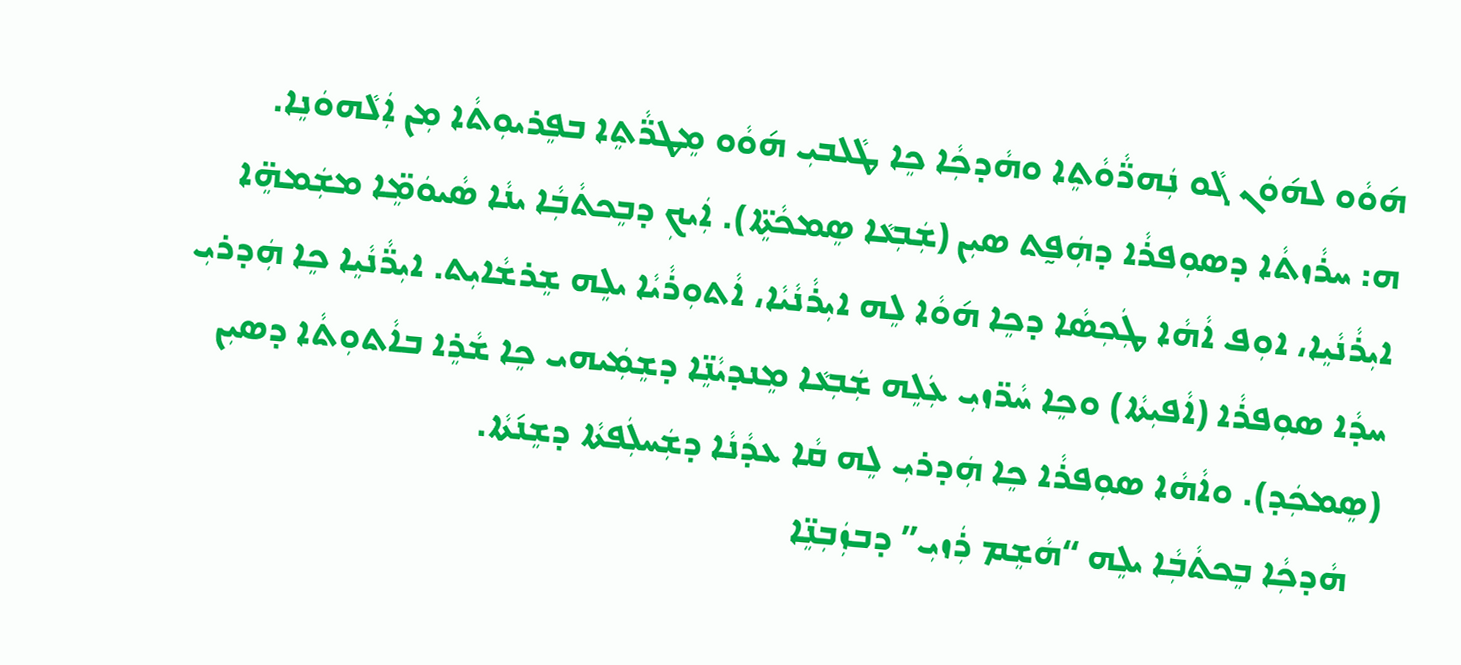ܗ݇ܘܵܘ ܠܗ݇ܘܿܢ ܓܵܘ ܢܲܗܖ̈ܵܘܵܬܸܐ ܘܗܵܕܟܼܵܐ ܟܸܐ ܛܵܠܒܝܼ ܗ݇ܘܵܘ ܡܸܛܖ̈ܵܬܸܐ ܒܦܸܪܝܘܼܬܵܐ ܡܼܢ ܐܲܠܵܗܘܿܢܸܐ.
ܗ: ܚܪܵܙܬܵܐ ܕܣܘܼܦܪܵܐ ܕܗܲܦ̰ܬ ܣܝܼܢ (ܫܲܒܼܥܵܐ ܣܸܡܟܵܬܸ̈ܐ). ܐܲܝܟܼ ܕܒܸܟܬܵܒܼܵܐ ܝܢܵܐ ܣܵܝܘܿܡܸ̈ܐ ܡܫܲܡܗܸ̈ܐ ܐܝܼܪܵܢܵܝܸܐ، ܐܘܼܦ ܐܵܗܵܐ ܛܲܟܼܣܵܐ ܕܟܸܐ ܗ݇ܘܵܐ ܠܸܗ ܐܝܼܪܵܢܵܝܵܐ، ܐܵܬܘܼܪܵܝܵܐ ܝܠܸܗ ܫܸܪܫܵܐܝܼܬ. ܐܝܼܖ̈ܵܢܵܝܸܐ ܟܸܐ ܗܲܕܪܝܼ ܚܕܵܐ ܣܘܼܦܪܵܐ (ܐܵܦܝܼܬܵܐ) ܘܟܸܐ ܚܵܖ̈ܙܝܼ ܥܲܠܸܗ ܫܲܒܼܥܵܐ ܡܸܢܕܝܵܢܸ̈ܐ ܕܫܸܡܲܝܗܝ ܟܸܐ ܫܵܪܸܐ ܒܐܵܬܘܼܬܵܐ ܕܣܝܼܢ (ܣܸܡܟܲܕ). ܘܐܵܗܵܐ ܣܘܼܦܪܵܐ ܟܸܐ ܗܲܕܪܝܼ ܠܸܗ ܩܵܐ ܥܕܵܢܵܐ ܕܫܲܚܠܲܦܬܵܐ ܕܫܸܢ݇ܬܵܐ.
   ܗܵܕܟܼܵܐ ܒܸܟܬܵܒܼܵܐ ܝܠܸܗ “ܗܵܫܸܡ ܪܲܙܝܼ” ܕܒܙܲܒܼܢܸ̈ܐ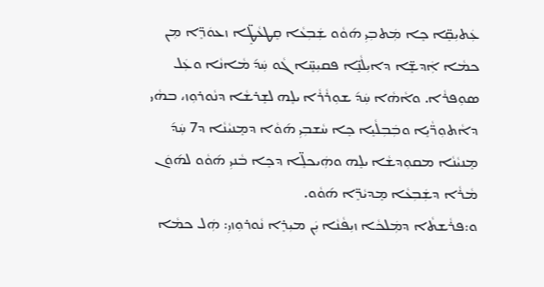ܥܲܬܝܼܩܸ̈ܐ ܟܸܐ ܡܲܬܒܼܝܼ ܗ݇ܘܵܘ ܫܲܒܼܥܵܐ ܩܸܛܥܵܛܸ̈ܐ ܙܥܘܿܖܸ̈ܐ ܡܼܢ ܟܡܵܐ ܐܲܕܫܸ̈ܐ ܕܐܝܼܠܵܢܸ̈ܐ ܦܩܝܼܚܸ̈ܐ ܓܵܘ ܚܲܕ݇ ܡܵܐܢܵܐ ܘܥܲܠ ܣܘܼܦܪܵܐ. ܘܐܵܗܵܐ ܚܲܕ݇ ܫܘܼܪܵܪܵܐ ܝܠܸܗ ܠܫܸܪܫܵܐ ܕܢܵܘܪܘܼܙ، ܒܗܵܝ ܕܐܵܬܘܼܖ̈ܵܝܸܐ ܘܒܲܒܼܠܵܝܸܐ ܟܸܐ ܚܵܫܒܼܝܼ ܗ݇ܘܵܐ ܕܡܸܢܝܵܢܵܐ ܕ7 ܚܲܕ݇ ܡܸܢܝܵܢܵܐ ܡܩܘܼܕܫܵܐ ܝܠܸܗ ܘܗܲܝܟܠܸ̈ܐ ܕܟܸܐ ܒܵܢܝܼ ܗ݇ܘܵܘ ܠܗ݇ܘܿܢ ܡܵܪܵܐ ܕܫܲܒܼܥܵܐ ܡܸܕܝܵܖܸ̈ܐ ܗ݇ܘܵܘ.
ܘ:ܦܪܵܫܬܵܐ ܕܡܲܠܟܵܐ ܙܝܼܦܵܢܵܐ ܝܲܢ ܡܝܼܪܸܐ ܢܵܘܪܘܼܙܝܼ: ܗܲܠ ܟܡܵܐ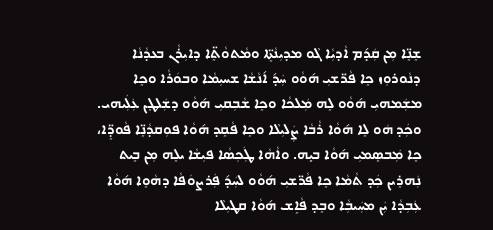ܫܸܢܸ̈ܐ ܡܼܢ ܩܲܕ݇ܡ ܐܵܕܝܼܵܐ ܓܵܘ ܡܕܝܼܢܵܬܸ̈ܐ ܘܡܵܬܘܵܬܸ̈ܐ ܕܐܝܼܪܵܢ ܒܥܕܵܢܵܐ ܕܢܵܘܪܘܼܙ ܟܸܐ ܦܵܖ̈ܫܝܼ ܗ݇ܘܵܘ ܚܲܕ݇ ܐ݇ܢܵܫܵܐ ܫܚܝܼܡܵܐ ܘܒܘܿܪܵܐ ܘܟܸܐ ܡܫܲܡܗܝܼ ܗ݇ܘܵܘ ܠܸܗ ܡܲܠܟܵܐ ܘܟܸܐ ܫܵܒܼܩܝܼ ܗ݇ܘܵܘ ܕܫܲܠܛܸܢ ܥܲܠܲܝܗܝ. ܘܟܲܕ ܗܿܘ ܠܸܐ ܗ݇ܘܵܐ ܪܵܒܵܐ ܨܲܠܝܼܠܵܐ ܘܟܸܐ ܦܵܩܸܕ ܗ݇ܘܵܐ ܦܘܼܩܕܵܢܸ̈ܐ ܦܵܘܕܸ̈ܐ، ܟܸܐ ܡܲܒܣܸܡܝܼ ܗ݇ܘܵܐ ܒܝܼܸܗ. ܘܐܵܗܵܐ ܛܲܟܼܣܵܐ ܦܝܼܫܵܐ ܝܠܸܗ ܡܼܢ ܒܸܝܬ ܢܲܗܪܸܝܢ ܟܲܕ ܬܵܡܵܐ ܟܸܐ ܦܵܖ̈ܫܝܼ ܗ݇ܘܵܘ ܠܚܲܕ݇ ܦܲܪܨܘܿܦܵܐ ܕܗܵܘܸܐ ܗ݇ܘܵܐ ܥܲܒܼܕܵܐ ܝܲܢ ܡܚܲܝܒܼܵܐ ܘܒܸܕ ܦܵܐܸܫ ܗ݇ܘܵܐ ܩܛܝܼܠܵܐ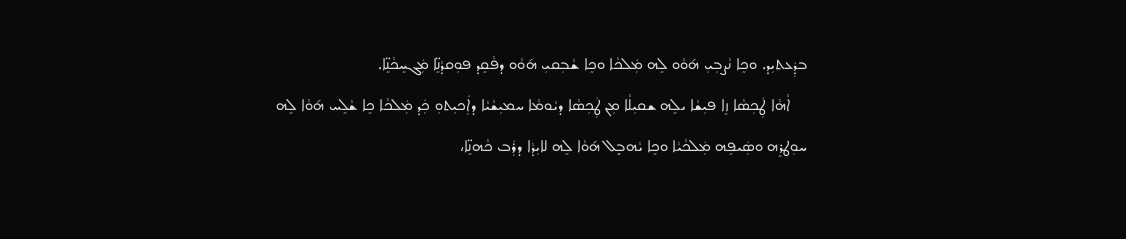ܒܕܲܥܬܝܼܕ. ܘܟܸܐ ܢܵܨܒܼܝܼ ܗ݇ܘܵܘ ܠܸܗ ܡܲܠܟܵܐ ܘܟܸܐ ܫܵܒܼܩܝܼ ܗ݇ܘܵܘ ܕܦܵܩܸܕ ܦܘܼܩܕܵܢܸ̈ܐ ܡܲܓܚܸܟܵܢܸ̈ܐ.
    ܐܵܗܵܐ ܛܲܟܼܣܵܐ ܙܸܐ ܦܝܼܫܵܐ ܝܠܸܗ ܫܩܝܼܠܵܐ ܡܼܢ ܛܲܟܼܣܵܐ ܕܝܵܘܡܵܐ ܚܡܝܼܫܵܝܵܐ ܕܐܲܟܝܼܬܘܼ ܟܲܕ ܡܲܠܟܵܐ ܟܸܐ ܫܵܠܸܚ ܗ݇ܘܵܐ ܠܸܗ ܚܘܼܛܪܸܗ ܘܣܲܝܦܸܗ ܡܲܠܟܵܝܵܐ ܘܟܸܐ ܝܵܗܒܼܸܠ ܗ݇ܘܵܐ ܠܸܗ ܠܐܝܼܕܵܐ ܕܪܲܒ ܟܵܗܢܸ̈ܐ،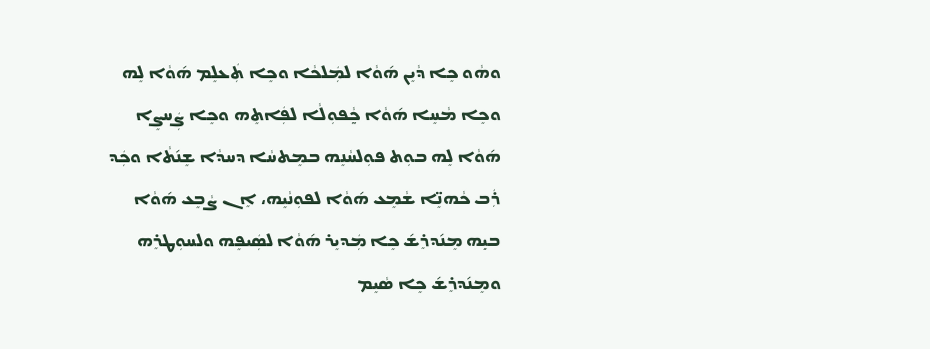ܘܗܵܘ ܟܸܐ ܕܵܝܸܢ ܗ݇ܘܵܐ ܠܡܲܠܟܵܐ ܘܟܸܐ ܬܲܥܠܸܡ ܗ݇ܘܵܐ ܠܸܗ ܘܟܸܐ ܡܵܚܸܐ ܗ݇ܘܵܐ ܟ̰ܵܦܘܼܠܵܐ ܠܦܲܐܬܸܗ ܘܟܸܐ ܨܲܚܨܸܐ ܗ݇ܘܵܐ ܠܸܗ ܒܘܼܬ ܦܘܼܠܚܵܢܸܗ ܒܡܸܬܚܵܐ ܕܚܕܵܐ ܫܸܢ݇ܬܵܐ ܘܟܲܕ ܪܲܒ ܟܵܗܢܸ̈ܐ ܫܵܡܸܥ ܗ݇ܘܵܐ ܠܦܘܼܢܵܝܸܗ، ܐܸܢ ܨܵܒܸܥ ܗ݇ܘܵܐ ܒܝܼܸܗ ܡܸܢ݇ܕܪܸܫ݇ ܟܸܐ ܡܲܕܝܸܪ ܗ݇ܘܵܐ ܠܣܲܝܦܸܗ ܘܠܚܘܼܛܪܸܗ ܘܡܸܢ݇ܕܪܸܫ݇ ܟܸܐ ܣܵܝܸܡ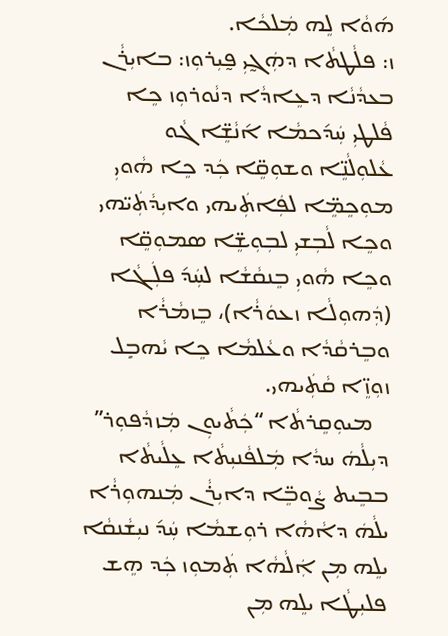ܗ݇ܘܵܐ ܠܸܗ ܡܲܠܟܵܐ.
ܙ: ܦܠܵܛܬܵܐ ܕܗܲܓ̰ܝܼ ܦ̰ܝܼܪܘܼܙ: ܒܐܝܼܪܵܢ ܒܥܕܵܢܵܐ ܕܥܸܐܕܵܐ ܕܢܵܘܪܘܼܙ ܟܸܐ ܦܵܠܛܝܼ ܚܲܕ݇ܟܡܵܐ ܐ݇ܢܵܫܸ̈ܐ ܓܵܘ ܥܵܠܘܼܠܵܢܸ̈ܐ ܘܫܘܼܩܸ̈ܐ ܟܲܕ ܟܸܐ ܗܵܘܝܼ ܡܘܼܟܸܡܸ̈ܐ ܠܦܲܐܬܲܝܗܝ ܘܐܝܼܕܵܬܲܝ̈ܗܝ ܘܟܸܐ ܠܵܒܼܫܝܼ ܠܒܼܘܼܫܸ̈ܐ ܣܡܘܼܩܸ̈ܐ ܘܟܸܐ ܗܵܘܝܼ ܒܸܢܩܵܫܵܐ ܠܚܲܕ݇ ܦܠܲܓܵܐ (ܕܲܗܘܼܠܵܐ ܙܥܘܿܪܵܐ)، ܒܸܙܡܵܪܵܐ ܘܒܸܪܩܵܕܵܐ ܘܥܵܠܡܵܐ ܟܸܐ ܝܵܗܒܼܸܠ ܙܘܼܙܸ̈ܐ ܩܵܬܲܝܗܝ.
   ܡܝܘܼܩܸܪܬܵܐ “ܟܲܬܵܝܘܼܢ ܡܲܙܕܵܦܘܼܪ” ܕܝܼܠܵܗܿ ܚܕܵܐ ܡܲܠܦܵܢܝܼܬܵܐ ܥܸܠܵܝܬܵܐ  ܒܒܸܝܬ ܨܵܘܒܸ̈ܐ ܕܐܝܼܪܵܢ ܡܲܢܗܘܼܪܵܐ ܝܠܵܗܿ ܕܐܵܗܵܐ ܪܘܼܫܡܵܐ ܚܲܕ݇ ܢܝܼܫܵܢܩܵܐ ܝܠܸܗ ܡܼܢ ܐܲܠܵܗܵܐ ܬܲܡܘܼܙ ܟܲܕ ܗܸܫ ܦܠܝܼܛܵܐ ܝܠܸܗ ܡܼܢ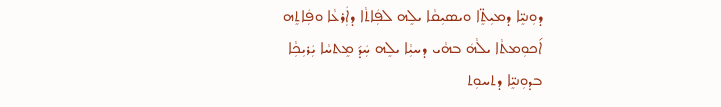ܕܘܼܢܝܸ̈ܐ ܕܡܝܼܬܸ̈ܐ ܘܝܣܝܼܩܵܐ ܝܠܸܗ ܠܦܲܐܬܵܐ ܕܐܲܪܥܵܐ ܘܦܲܐܬܸܗ ܐ݇ܟܘܼܡܬܵܐ ܝܠܵܗܿ ܒܗܵܝ ܕܚܝܼܵܐ ܝܠܸܗ ܚܲܕ݇ ܡܸܬܚܵܐ ܝܲܪܝܼܟܼܵܐ ܒܕܘܼܢܝܸ̈ܐ ܕܬܚܘܼܬ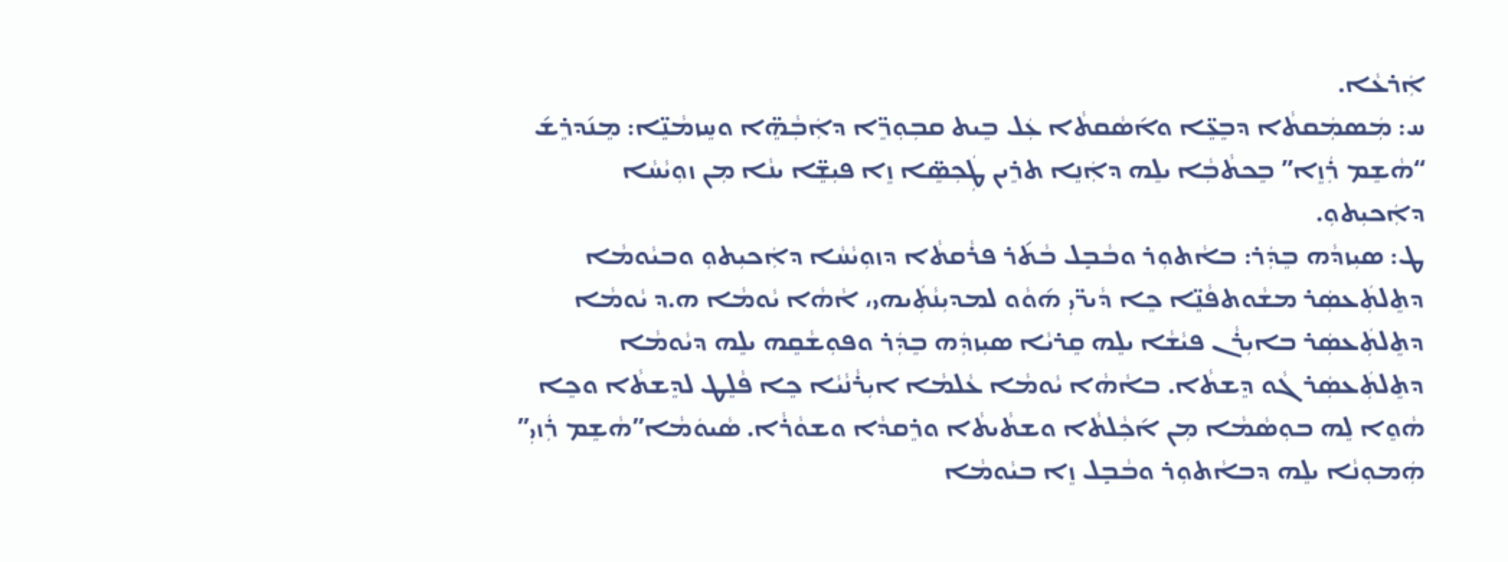ܐܲܪܥܵܐ.
ܚ: ܡܲܣܡܲܩܬܵܐ ܕܒܸܥܸ̈ܐ ܘܐ݇ܣܵܩܬܵܐ ܥܲܠ ܒܸܝܬ ܩܒܼܘܼܖܸ̈ܐ ܕܐܲܒܼܵܗܸ̈ܐ ܘܚܸܙܡܵܢܸ̈ܐ: ܡܸܢ݇ܕܪܸܫ݇ “ܗܵܫܸܡ ܪܲܙܸܐ” ܒܸܟܬܵܒܼܵܐ ܝܠܸܗ ܕܐܲܢܸܐ ܬܪܸܝܢ ܛܲܟܼܣܸ̈ܐ ܙܸܐ ܦܝܼܫܸ̈ܐ ܝܢܵܐ ܡܼܢ ܙܘܼܝܵܚܵܐ ܕܐܲܟܝܼܬܘܼ.
ܛ: ܣܝܼܙܕܵܗ ܒܸܕܲܪ: ܒܐܵܬܘܼܪ ܘܒܵܒܼܸܠ ܒܵܬ݇ܪ ܦܪܵܩܬܵܐ ܕܙܘܼܝܵܚܵܐ ܕܐܲܟܝܼܬܘܼ ܘܒܝܵܘܡܵܐ ܕܬܸܠܬܲܥܣܲܪ ܡܫܵܘܬܦܵܢܸ̈ܐ ܟܸܐ ܕܵܝܖ̈ܝܼ ܗ݇ܘܵܘ ܠܡܕܝܼܢܵܬܲܝܗܝ، ܐܵܗܵܐ ܝܵܘܡܵܐ ܗ.ܕ ܝܵܘܡܵܐ ܕܬܸܠܬܲܥܣܲܪ ܒܐܝܼܪܵܢ ܦܝܵܫܵܐ ܝܠܸܗ ܩܸܪܝܵܐ ܣܝܼܙܕܲܗ ܒܸܕܲܪ ܘܦܘܼܫܵܩܸܗ ܝܠܸܗ ܕܝܵܘܡܵܐ ܕܬܸܠܬܲܥܣܲܪ ܓܵܘ ܕܸܫܬܵܐ. ܒܐܵܗܵܐ ܝܵܘܡܵܐ ܥܵܠܡܵܐ ܐܝܼܪܵܢܵܝܵܐ ܟܸܐ ܦܵܠܸܛ ܠܕܸܫܬܵܐ ܘܟܸܐ ܗܵܘܸܐ ܠܸܗ ܒܘܼܣܵܡܵܐ ܡܼܢ ܐ݇ܟܼܵܠܬܵܐ ܘܫܬܵܝܬܵܐ ܘܪܸܩܕܵܐ ܘܫܘܵܪܵܐ. ܣܵܝܘܿܡܵܐ”ܗܵܫܸܡ ܪܲܙܝܼ” ܗܲܡܘܼܢܵܐ ܝܠܸܗ ܕܒܐܵܬܘܼܪ ܘܒܵܒܼܸܠ ܙܸܐ ܒܝܵܘܡܵܐ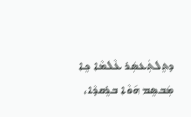ܕܬܸܠܬܲܥܣܲܪ ܥܵܠܡܵܐ ܟܸܐ ܡܲܒܣܸܡ ܗ݇ܘܵܐ ܒܪܸܩܕܵܐ،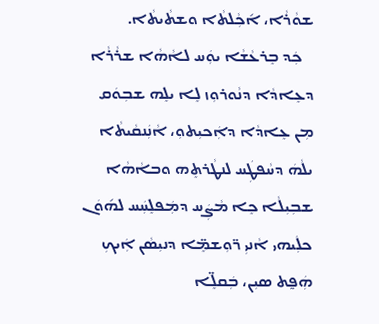ܫܘܵܪܵܐ، ܐ݇ܟܼܵܠܬܵܐ ܘܫܬܵܝܬܵܐ.
   ܟܲܕ ܒܸܪܥܵܫܵܐ ܝܘܲܚ ܠܐܵܗܵܐ ܫܪܵܪܵܐ ܕܥܸܐܕܵܐ ܕܢܵܘܪܘܼܙ ܠܸܐ ܝܠܸܗ ܫܒܼܘܿܩ ܡܼܢ ܥܸܐܕܵܐ ܕܐܲܟܝܼܬܘܼ، ܐܵܢܲܢܩܵܝܬܵܐ ܝܠܵܗܿ ܕܚܵܦܛܲܚ ܠܢܛܵܪܬܸܗ ܘܒܐܵܗܵܐ ܫܒܼܝܼܠܵܐ ܟܸܐ ܡܵܨܲܚ ܕܡܲܦܠܸܚܲܚ ܠܗ݇ܘܿܢ ܟܠܲܝܗܝ ܐܵܢܝܼ ܖ̈ܘܼܫܡܸ̈ܐ ܕܢܝܼܣܵܢ ܐܲܝܟܼ ܗܲܦ̰ܬ ܣܝܼܢ، ܒܲܩܠܸ̈ܐ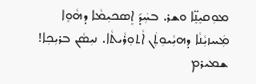ܡܘܼܩܝܸܢܸ̈ܐ ܘܫܪ. ܒܚܲܕ݇ ܐܸܣܟܝܼܡܵܐ ܕܗܵܘܸܐ ܡܲܚܙܝܼܵܢܵܐ ܕܗܝܼܵܝܘܼܬܲܢ ܐܵܬܘܼܪܵܝܬܵܐ. ܢܝܼܣܵܢ ܒܪܝܼܟܼܐ!
ܫܡܝܪܡ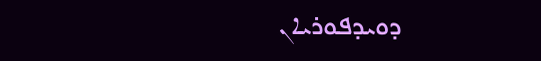ܕܘܝܕܦܘܪܝܐܢ